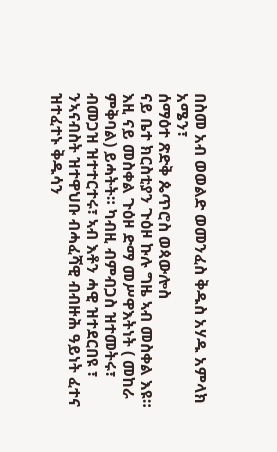በስመ አብ ወወልድ ወመንፈስ ቅዱስ አሃዱ አምላክ አሜን፣
ሰማዕተ ጽድቅ ጴጥሮስ ወጳውሎስ
ናይ ቤተ ክርስቲያን ጉዕዞ ኩሉ ግዜ ኣብ መስቀል እዩ። እዚ ናይ መስቀል ጉዕዞ ድማ መሥዋእትነት ( መከራ ምቅባል) ይሓትት። ካብዚ ብምብጋስ ዝተመትሩ፣ ብመጋዝ ዝተተርተሩ፣ ኣብ እቶን ሓዊ ዝተደርበዩ ፣ ንኣናብስት ዝተዋህቡ ብሓፈሻዊ ብብዙሕ ዓይነት ፈተና ዝተፈተኑ ቅዱሳን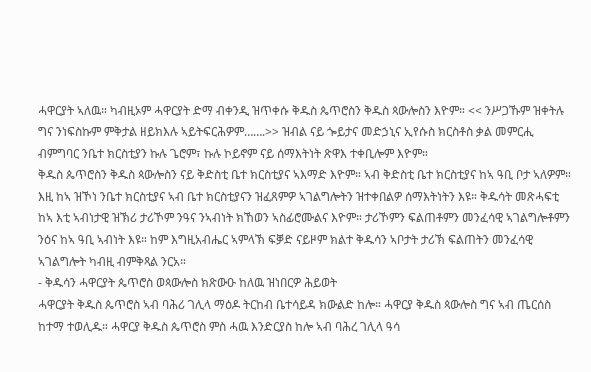ሓዋርያት ኣለዉ። ካብዚኦም ሓዋርያት ድማ ብቀንዲ ዝጥቀሱ ቅዱስ ጴጥሮስን ቅዱስ ጳውሎስን እዮም። << ንሥጋኹም ዝቀትሉ ግና ንነፍስኩም ምቅታል ዘይክእሉ ኣይትፍርሕዎም…….>> ዝብል ናይ ጐይታና መድኃኒና ኢየሱስ ክርስቶስ ቃል መምርሒ ብምግባር ንቤተ ክርስቲያን ኩሉ ጌሮም፣ ኩሉ ኮይኖም ናይ ሰማእትነት ጽዋእ ተቀቢሎም እዮም።
ቅዱስ ጴጥሮስን ቅዱስ ጳውሎስን ናይ ቅድስቲ ቤተ ክርስቲያና ኣእማድ እዮም። ኣብ ቅድስቲ ቤተ ክርስቲያና ከኣ ዓቢ ቦታ ኣለዎም። እዚ ከኣ ዝኾነ ንቤተ ክርስቲያና ኣብ ቤተ ክርስቲያናን ዝፈጸምዎ ኣገልግሎትን ዝተቀበልዎ ሰማእትነትን እዩ። ቅዱሳት መጽሓፍቲ ከኣ እቲ ኣብነታዊ ዝኽሪ ታሪኾም ንዓና ንኣብነት ክኸወን ኣስፊሮሙልና እዮም። ታሪኾምን ፍልጠቶምን መንፈሳዊ ኣገልግሎቶምን ንዕና ከኣ ዓቢ ኣብነት እዩ። ከም እግዚአብሔር ኣምላኽ ፍቓድ ናይዞም ክልተ ቅዱሳን ኣቦታት ታሪኽ ፍልጠትን መንፈሳዊ ኣገልግሎት ካብዚ ብምቅጻል ንርአ።
- ቅዱሳን ሓዋርያት ጴጥሮስ ወጳውሎስ ክጽውዑ ከለዉ ዝነበርዎ ሕይወት
ሓዋርያት ቅዱስ ጴጥሮስ ኣብ ባሕሪ ገሊላ ማዕዶ ትርከብ ቤተሳይዳ ክውልድ ከሎ። ሓዋርያ ቅዱስ ጳውሎስ ግና ኣብ ጤርሰስ ከተማ ተወሊዱ። ሓዋርያ ቅዱስ ጴጥሮስ ምስ ሓዉ እንድርያስ ከሎ ኣብ ባሕረ ገሊላ ዓሳ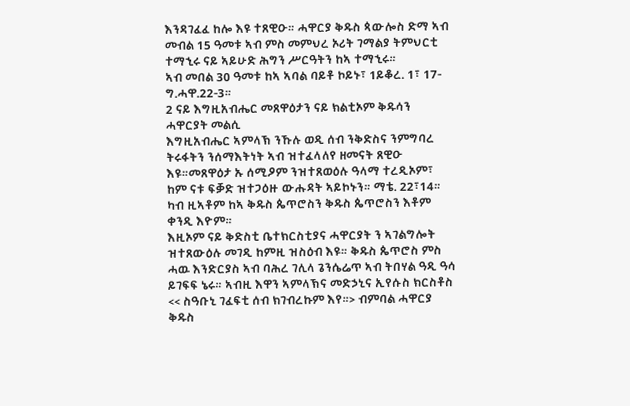እንዳገፈፈ ከሎ እዩ ተጸዊዑ። ሓዋርያ ቅዱስ ጳውሎስ ድማ ኣብ መብል 15 ዓመቱ ኣብ ምስ መምህረ ኦሪት ገማልያ ትምህርቲ ተማኂሩ ናይ ኣይሁድ ሕግን ሥርዓትን ከኣ ተማኂሩ።
ኣብ መበል 30 ዓመቱ ከኣ ኣባል ባይቶ ኮይኑ፣ 1ይቆረ. 1፣ 17- ግ.ሓዋ.22-3።
2 ናይ እግዚአብሔር መጸዋዕታን ናይ ክልቲኦም ቅዱሳን ሓዋርያት መልሲ
እግዚአብሔር ኣምላኽ ንኹሉ ወዲ ሰብ ንቅድስና ንምግባረ ትሩፋትን ንሰማእትነት ኣብ ዝተፈላለየ ዘመናት ጸዊዑ እዩ።መጸዋዕታ ኡ ሰሚዖም ንዝተጸወዕሉ ዓላማ ተረዲኦም፣ ከም ናቱ ፍቓድ ዝተጋዕዙ ውሑዳት ኣይኮኑን። ማቴ. 22፣14። ካብ ዚኣቶም ከኣ ቅዱስ ጴጥሮስን ቅዱስ ጴጥሮስን እቶም ቀንዲ እዮም።
እዚኦም ናይ ቅድስቲ ቤተክርስቲያና ሓዋርያት ን ኣገልግሎት ዝተጸውዕሉ መገዲ ከምዚ ዝስዕብ እዩ። ቅዱስ ጴጥሮስ ምስ ሓዉ እንድርያስ ኣብ ባሕረ ገሊላ ጌንሴሬጥ ኣብ ትበሃል ዓዲ ዓሳ ይገፍፍ ኔሩ። ኣብዚ እዋን ኣምላኽና መድኃኒና ኢየሱስ ክርስቶስ << ስዓቡኒ ገፈፍቲ ሰብ ክገብረኩም እየ።> ብምባል ሓዋርያ ቅዱስ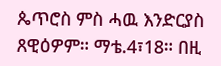ጴጥሮስ ምስ ሓዉ እንድርያስ ጸዊዕዎም። ማቴ.4፣18። በዚ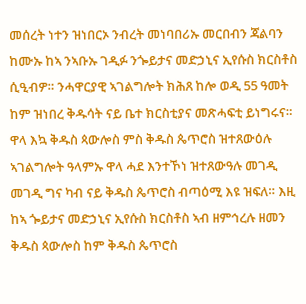መሰረት ነተን ዝነበርኦ ንብረት መነባበሪኡ መርበብን ጃልባን ከሙኡ ከኣ ንኣቡኡ ገዲፉ ንጐይታና መድኃኒና ኢየሱስ ክርስቶስ ሲዒብዎ። ንሓዋርያዊ ኣገልግሎት ክሕጸ ከሎ ወዲ 55 ዓመት ከም ዝነበረ ቅዱሳት ናይ ቤተ ክርስቲያና መጽሓፍቲ ይነግሩና።
ዋላ እኳ ቅዱስ ጳውሎስ ምስ ቅዱስ ጴጥሮስ ዝተጸውዕሉ ኣገልግሎት ዓላምኡ ዋላ ሓደ እንተኾነ ዝተጸውዓሉ መገዲ መገዲ ግና ካብ ናይ ቅዱስ ጴጥሮስ ብጣዕሚ እዩ ዝፍለ። እዚ ከኣ ጐይታና መድኃኒና ኢየሱስ ክርስቶስ ኣብ ዘምኅረሉ ዘመን ቅዱስ ጳውሎስ ከም ቅዱስ ጴጥሮስ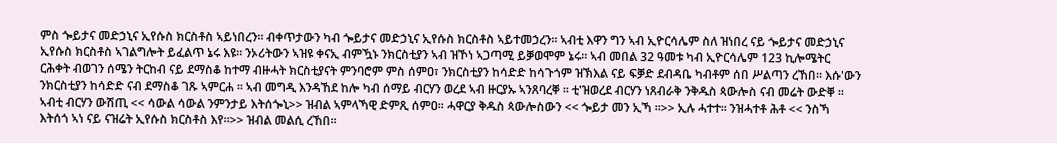ምስ ጐይታና መድኃኒና ኢየሱስ ክርስቶስ ኣይነበረን። ብቀጥታውን ካብ ጐይታና መድኃኒና ኢየሱስ ክርስቶስ ኣይተመኃረን። ኣብቲ እዋን ግን ኣብ ኢዮርሳሌም ስለ ዝነበረ ናይ ጐይታና መድኃኒና ኢየሱስ ክርስቶስ ኣገልግሎት ይፈልጥ ኔሩ እዩ። ንኦሪትውን ኣዝዩ ቀናኢ ብምዃኑ ንክርስቲያን ኣብ ዝኾነ ኣጋጣሚ ይቓወሞም ኔሩ። ኣብ መበል 32 ዓመቱ ካብ ኢዮርሳሌም 123 ኪሎሜትር ርሕቀት ብወገን ሰሜን ትርከብ ናይ ደማስቆ ከተማ ብዙሓት ክርስቲያናት ምንባሮም ምስ ሰምዐ፣ ንክርስቲያን ከሳድድ ከሳጉጎም ዝኽእል ናይ ፍቓድ ደብዳቤ ካብቶም ሰበ ሥልጣን ረኸበ። እሱ'ውን ንክርስቲያን ከሳድድ ናብ ደማስቆ ገጹ ኣምርሐ ። ኣብ መግዲ እንዳኸደ ከሎ ካብ ሰማይ ብርሃን ወረደ ኣብ ዙርያኡ ኣንጸባረቐ ። ቲ'ዝወረደ ብርሃን ነጸብራቅ ንቅዱስ ጳውሎስ ናብ መሬት ውድቐ ። ኣብቲ ብርሃን ውሽጢ << ሳውል ሳውል ንምንታይ እትሰጐኒ>> ዝብል ኣምላኻዊ ድምጺ ሰምዐ። ሓዋርያ ቅዱስ ጳውሎስውን << ጐይታ መን ኢኻ ።>> ኢሉ ሓተተ። ንዝሓተቶ ሕቶ << ንስኻ እትሰጎ ኣነ ናይ ናዝሬት ኢየሱስ ክርስቶስ እየ።>> ዝብል መልሲ ረኸበ።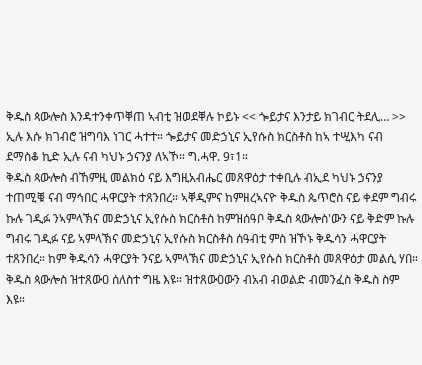ቅዱስ ጳውሎስ እንዳተንቀጥቐጠ ኣብቲ ዝወደቐሉ ኮይኑ << ጐይታና እንታይ ክገብር ትደሊ… >> ኢሉ እሱ ክገብሮ ዝግባእ ነገር ሓተተ። ጐይታና መድኃኒና ኢየሱስ ክርስቶስ ከኣ ተሢእካ ናብ ደማስቆ ኪድ ኢሉ ናብ ካህኑ ኃናንያ ለኣኾ። ግ.ሓዋ. 9፣1።
ቅዱስ ጳውሎስ ብኸምዚ መልክዕ ናይ እግዚአብሔር መጸዋዕታ ተቀቢሉ ብኢደ ካህኑ ኃናንያ ተጠሚቑ ናብ ማኅበር ሓዋርያት ተጸንበረ። ኣቐዲምና ከምዘረኣናዮ ቅዱስ ጴጥሮስ ናይ ቀደም ግብሩ ኩሉ ገዲፉ ንኣምላኽና መድኃኒና ኢየሱስ ክርስቶስ ከምዝሰዓቦ ቅዱስ ጳውሎስ'ውን ናይ ቅድም ኩሉ ግብሩ ገዲፉ ናይ ኣምላኽና መድኃኒና ኢየሱስ ክርስቶስ ሰዓብቲ ምስ ዝኾኑ ቅዱሳን ሓዋርያት ተጸንበረ። ከም ቅዱሳን ሓዋርያት ንናይ ኣምላኽና መድኃኒና ኢየሱስ ክርስቶስ መጸዋዕታ መልሲ ሃበ።
ቅዱስ ጳውሎስ ዝተጸውዐ ሰለስተ ግዜ እዩ። ዝተጸውዐውን ብአብ ብወልድ ብመንፈስ ቅዱስ ስም እዩ።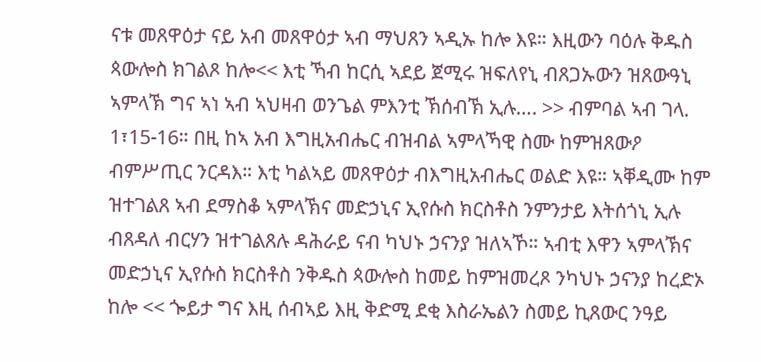ናቱ መጸዋዕታ ናይ አብ መጸዋዕታ ኣብ ማህጸን ኣዲኡ ከሎ እዩ። እዚውን ባዕሉ ቅዱስ ጳውሎስ ክገልጾ ከሎ<< እቲ ኻብ ከርሲ ኣደይ ጀሚሩ ዝፍለየኒ ብጸጋኡውን ዝጸውዓኒ ኣምላኽ ግና ኣነ ኣብ ኣህዛብ ወንጌል ምእንቲ ኽሰብኽ ኢሉ…. >> ብምባል ኣብ ገላ. 1፣15-16። በዚ ከኣ አብ እግዚአብሔር ብዝብል ኣምላኻዊ ስሙ ከምዝጸውዖ ብምሥጢር ንርዳእ። እቲ ካልኣይ መጸዋዕታ ብእግዚአብሔር ወልድ እዩ። ኣቐዲሙ ከም ዝተገልጸ ኣብ ደማስቆ ኣምላኽና መድኃኒና ኢየሱስ ክርስቶስ ንምንታይ እትሰጎኒ ኢሉ ብጸዳለ ብርሃን ዝተገልጸሉ ዳሕራይ ናብ ካህኑ ኃናንያ ዝለኣኾ። ኣብቲ እዋን ኣምላኽና መድኃኒና ኢየሱስ ክርስቶስ ንቅዱስ ጳውሎስ ከመይ ከምዝመረጾ ንካህኑ ኃናንያ ከረድኦ ከሎ << ጐይታ ግና እዚ ሰብኣይ እዚ ቅድሚ ደቂ እስራኤልን ስመይ ኪጸውር ንዓይ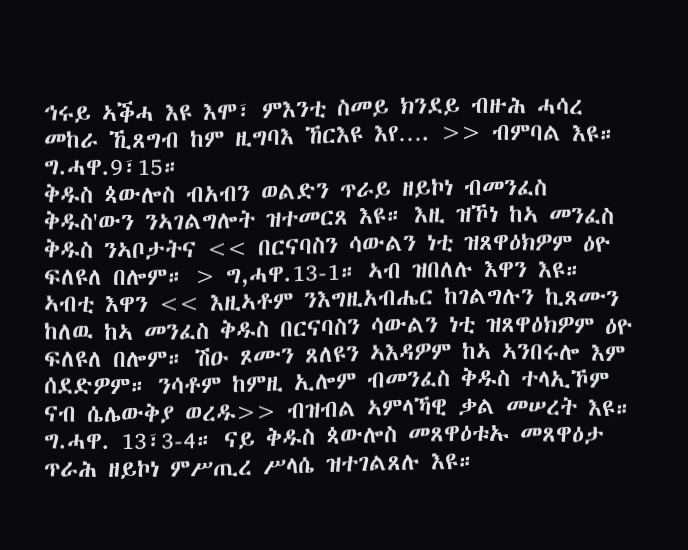ኅሩይ ኣቕሓ እዩ እሞ፣ ምእንቲ ስመይ ክንደይ ብዙሕ ሓሳረ መከራ ኺጸግብ ከም ዚግባእ ኸርእዩ እየ…. >> ብምባል እዩ። ግ.ሓዋ.9፣15።
ቅዱስ ጳውሎስ ብአብን ወልድን ጥራይ ዘይኮነ ብመንፈስ ቅዱስ'ውን ንኣገልግሎት ዝተመርጸ እዩ። እዚ ዝኾነ ከኣ መንፈስ ቅዱስ ንኣቦታትና << በርናባስን ሳውልን ነቲ ዝጸዋዕክዎም ዕዮ ፍለዩለ በሎም። > ግ,ሓዋ.13-1። ኣብ ዝበለሉ እዋን እዩ። ኣብቲ እዋን << እዚኣቶም ንእግዚአብሔር ከገልግሉን ኪጸሙን ከለዉ ከኣ መንፈስ ቅዱስ በርናባስን ሳውልን ነቲ ዝጸዋዕክዎም ዕዮ ፍለዩለ በሎም። ሽዑ ጾሙን ጸለዩን ኣእዳዎም ከኣ ኣንበሩሎ እም ሰደድዎም። ንሳቶም ከምዚ ኢሎም ብመንፈስ ቅዱስ ተላኢኾም ናብ ሴሌውቅያ ወረዱ>> ብዝብል ኣምላኻዊ ቃል መሠረት እዩ። ግ.ሓዋ. 13፣3-4። ናይ ቅዱስ ጳውሎስ መጸዋዕቱኡ መጸዋዕታ ጥራሕ ዘይኮነ ምሥጢረ ሥላሴ ዝተገልጸሉ እዩ።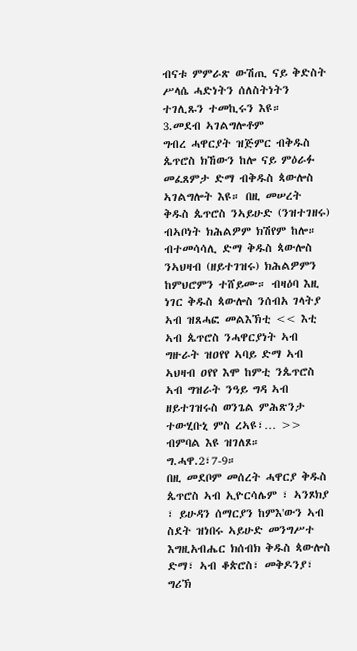ብናቱ ምምራጽ ውሽጢ ናይ ቅድስት ሥላሴ ሓድነትን ሰለስትነትን ተገሊጹን ተመኪሩን እዩ።
3.መደብ ኣገልግሎቶም
ግብረ ሓዋርያት ዝጅምር ብቅዱስ ጴጥሮስ ክኸውን ከሎ ናይ ምዕራፉ መፈጸምታ ድማ ብቅዱስ ጳውሎስ ኣገልግሎት እዩ። በዚ መሠረት ቅዱስ ጴጥሮስ ንኣይሁድ (ንዝተገዘሩ) ብኣቦነት ክሕልዎም ክሽየም ከሎ። ብተመሳሳሊ ድማ ቅዱስ ጳውሎስ ንኣህዛብ (ዘይተገዝሩ) ክሕልዎምን ከምህሮምን ተሸይሙ። ብዛዕባ እዚ ነገር ቅዱስ ጳውሎስ ንሰብአ ገላትያ ኣብ ዝጸሓፎ መልእኽቲ << እቲ ኣብ ጴጥሮስ ንሓዋርያነት ኣብ ግዙራት ዝዐየየ ኣባይ ድማ ኣብ ኣህዛብ ዐየየ እሞ ከምቲ ንጴጥሮስ ኣብ ግዝራት ንዓይ ግዳ ኣብ ዘይተገዝሩስ ወንጌል ምሕጽንታ ተውሂቡኒ ምስ ረኣዩ፣… >> ብምባል እዩ ዝገለጾ። ግ.ሓዋ.2፣7-9።
በዚ መደቦም መሰረት ሓዋርያ ቅዱስ ጴጥሮስ ኣብ ኢዮርሳሌም ፣ ኣንጾክያ ፣ ይሁዳን ሰማርያን ከምእ'ውን ኣብ ስደት ዝነበሩ ኣይሁድ መንግሥተ እግዚአብሔር ክሰብክ ቅዱስ ጳውሎስ ድማ፣ ኣብ ቆጵሮስ፣ መቅዶንያ፣ ግሪኽ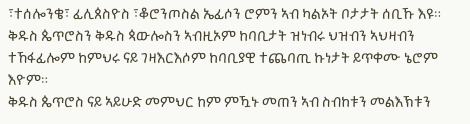፣ተሰሎንቄ፣ ፊሊጰስዮስ ፣ቆሮንጦስል ኤፊሶን ሮምን ኣብ ካልኦት ቦታታት ሰቢኹ እዩ። ቅዱስ ጴጥሮስን ቅዱስ ጳውሎስን ኣብዚኦም ከባቢታት ዝነብሩ ህዝብን ኣህዛብን ተኸፋፊሎም ከምህሩ ናይ ገዛእርእሶም ከባቢያዊ ተጨባጢ ኩነታት ይጥቀሙ ኔሮም እዮም።
ቅዱስ ጴጥሮስ ናይ ኣይሁድ መምህር ከም ምዃኑ መጠን ኣብ ስብከቱን መልእኽቱን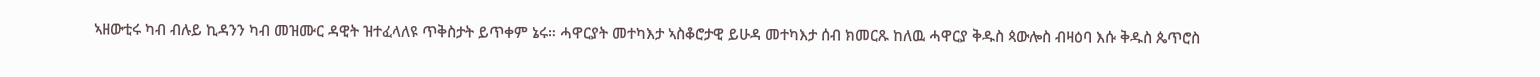ኣዘውቲሩ ካብ ብሉይ ኪዳንን ካብ መዝሙር ዳዊት ዝተፈላለዩ ጥቅስታት ይጥቀም ኔሩ። ሓዋርያት መተካእታ ኣስቆሮታዊ ይሁዳ መተካእታ ሰብ ክመርጹ ከለዉ ሓዋርያ ቅዱስ ጳውሎስ ብዛዕባ እሱ ቅዱስ ጴጥሮስ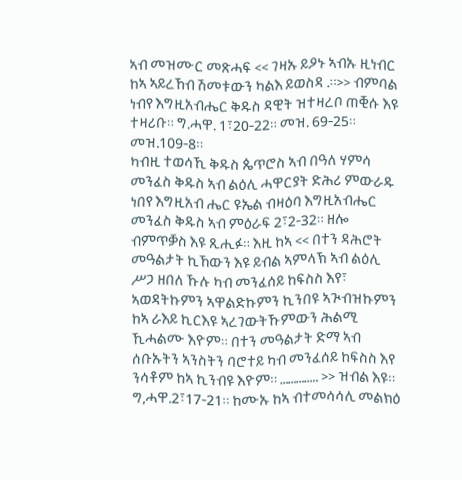ኣብ መዝሙር መጽሓፍ << ገዛኡ ይዖኑ ኣብኡ ዚነብር ከኣ ኣይረኸብ ሽመቱውን ካልእ ይወስዳ .።>> ብምባል ነብየ እግዚአብሔር ቅዱስ ዳዊት ዝተዛረቦ ጠቒሱ እዩ ተዛሪቡ። ግ.ሓዋ. 1፣20-22። መዝ. 69-25። መዝ.109-8።
ካብዚ ተወሳኺ ቅዱስ ጴጥሮስ ኣብ በዓለ ሃምሳ መንፈስ ቅዱስ ኣብ ልዕሊ ሓዋርያት ድሕሪ ምውራዱ ነበየ እግዚአብ ሔር ዩኤል ብዛዕባ እግዚአብሔር መንፈስ ቅዱስ ኣብ ምዕራፍ 2፣2-32። ዘሎ ብምጥቓስ እዩ ጺሒፉ። እዚ ከኣ << በተን ዳሕሮት መዓልታት ኪኸውን እዩ ይብል ኣምላኽ ኣብ ልዕሊ ሥጋ ዘበለ ኹሉ ካብ መንፈሰይ ከፍስስ እየ፣ ኣወዳትኩምን ኣዋልድኩምን ኪንበዩ ኣጒብዝኩምን ከኣ ራእይ ኪርእዩ ኣረገውትኹምውን ሕልሚ ኺሓልሙ እዮም። በተን መዓልታት ድማ ኣብ ሰቡኡትን ኣንስትን ባሮተይ ካብ መንፈሰይ ከፍስስ እየ ንሳቶም ከኣ ኪንብዩ እዮም። ………….. >> ዝብል እዩ። ግ,ሓዋ.2፣17-21። ከሙኡ ከኣ ብተመሳሳሊ መልክዕ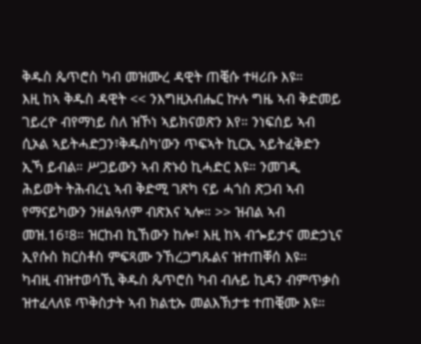ቅዱስ ጴጥሮስ ካብ መዝሙረ ዳዊት ጠቒሱ ተዛሪቡ እዩ።
እዚ ከኣ ቅዱስ ዳዊት << ንእግዚአብሔር ኵሉ ግዜ ኣብ ቅድመይ ገይረዮ ብየማነይ ስለ ዝኾነ ኣይክናወጽን እየ። ንነፍሰይ ኣብ ሲኦል ኣይትሓድጋን፣ቅዱስካ'ውን ጥፍኣት ኪርኢ ኣይትፈቅድን ኢኻ ይብል። ሥጋይውን ኣብ ጽኑዕ ኪሓድር እዩ። ንመገዲ ሕይወት ትሕብረኒ ኣብ ቅድሚ ገጽካ ናይ ሓጎስ ጽጋብ ኣብ የማናይካውን ንዘልዓለም ብጽእና ኣሎ። >> ዝብል ኣብ መዝ.16፣8። ዝርከብ ኪኸውን ከሎ፣ እዚ ከኣ ብጐይታና መድኃኒና ኢየሱስ ክርስቶስ ምፍጻሙ ንኸረጋግጹልና ዝተጠቐሰ እዩ።
ካብዚ ብዝተወሳኺ ቅዱስ ጴጥሮስ ካብ ብሉይ ኪዳን ብምጥቃስ ዝተፈላለዩ ጥቅስታት ኣብ ክልቲኡ መልእኽታቱ ተጠቒሙ እዩ።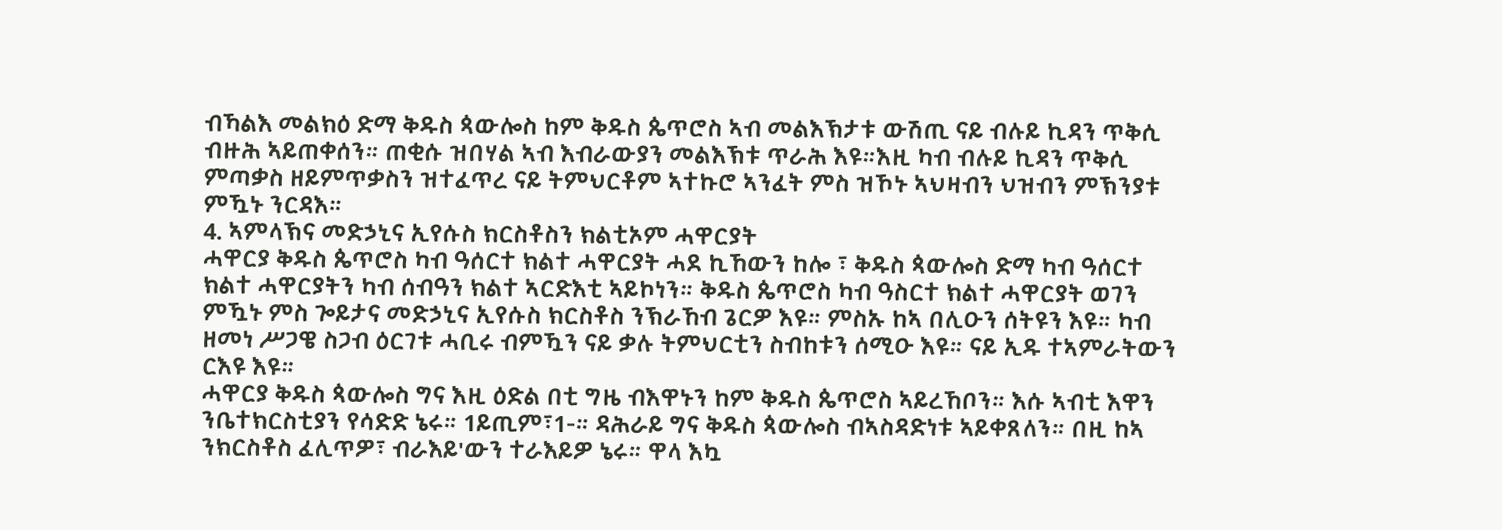ብኻልእ መልክዕ ድማ ቅዱስ ጳውሎስ ከም ቅዱስ ጴጥሮስ ኣብ መልእኽታቱ ውሽጢ ናይ ብሉይ ኪዳን ጥቅሲ ብዙሕ ኣይጠቀሰን። ጠቂሱ ዝበሃል ኣብ እብራውያን መልእኽቱ ጥራሕ እዩ።እዚ ካብ ብሉይ ኪዳን ጥቅሲ ምጣቃስ ዘይምጥቃስን ዝተፈጥረ ናይ ትምህርቶም ኣተኩሮ ኣንፈት ምስ ዝኾኑ ኣህዛብን ህዝብን ምኽንያቱ ምዃኑ ንርዳእ።
4. ኣምላኽና መድኃኒና ኢየሱስ ክርስቶስን ክልቲኦም ሓዋርያት
ሓዋርያ ቅዱስ ጴጥሮስ ካብ ዓሰርተ ክልተ ሓዋርያት ሓደ ኪኸውን ከሎ ፣ ቅዱስ ጳውሎስ ድማ ካብ ዓሰርተ ክልተ ሓዋርያትን ካብ ሰብዓን ክልተ ኣርድእቲ ኣይኮነን። ቅዱስ ጴጥሮስ ካብ ዓስርተ ክልተ ሓዋርያት ወገን ምዃኑ ምስ ጐይታና መድኃኒና ኢየሱስ ክርስቶስ ንኽራኸብ ጌርዎ እዩ። ምስኡ ከኣ በሊዑን ሰትዩን እዩ። ካብ ዘመነ ሥጋዌ ስጋብ ዕርገቱ ሓቢሩ ብምዃን ናይ ቃሉ ትምህርቲን ስብከቱን ሰሚዑ እዩ። ናይ ኢዱ ተኣምራትውን ርእዩ እዩ።
ሓዋርያ ቅዱስ ጳውሎስ ግና እዚ ዕድል በቲ ግዜ ብእዋኑን ከም ቅዱስ ጴጥሮስ ኣይረኸቦን። እሱ ኣብቲ እዋን ንቤተክርስቲያን የሳድድ ኔሩ። 1ይጢም፣1-። ዳሕራይ ግና ቅዱስ ጳውሎስ ብኣስዳድነቱ ኣይቀጸለን። በዚ ከኣ ንክርስቶስ ፈሊጥዎ፣ ብራእይ'ውን ተራእይዎ ኔሩ። ዋላ እኳ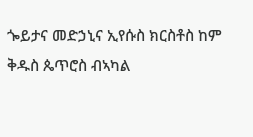ጐይታና መድኃኒና ኢየሱስ ክርስቶስ ከም ቅዱስ ጴጥሮስ ብኣካል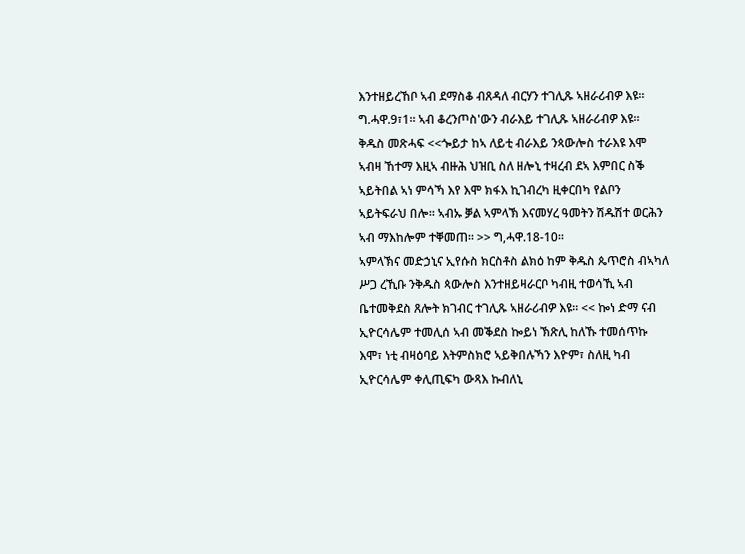እንተዘይረኸቦ ኣብ ደማስቆ ብጸዳለ ብርሃን ተገሊጹ ኣዘራሪብዎ እዩ። ግ.ሓዋ.9፣1። ኣብ ቆረንጦስ'ውን ብራእይ ተገሊጹ ኣዘራሪብዎ እዩ።
ቅዱስ መጽሓፍ <<ጐይታ ከኣ ለይቲ ብራእይ ንጳውሎስ ተራእዩ እሞ ኣብዛ ኸተማ እዚኣ ብዙሕ ህዝቢ ስለ ዘሎኒ ተዛረብ ደኣ እምበር ስቕ ኣይትበል ኣነ ምሳኻ እየ እሞ ክፋእ ኪገብረካ ዚቀርበካ የልቦን ኣይትፍራህ በሎ። ኣብኡ ቓል ኣምላኽ እናመሃረ ዓመትን ሽዱሽተ ወርሕን ኣብ ማእከሎም ተቐመጠ። >> ግ,ሓዋ.18-10።
ኣምላኽና መድኃኒና ኢየሱስ ክርስቶስ ልክዕ ከም ቅዱስ ጴጥሮስ ብኣካለ ሥጋ ረኺቡ ንቅዱስ ጳውሎስ እንተዘይዛራርቦ ካብዚ ተወሳኺ ኣብ ቤተመቅደስ ጸሎት ክገብር ተገሊጹ ኣዘራሪብዎ እዩ። << ኰነ ድማ ናብ ኢዮርሳሌም ተመሊሰ ኣብ መቕደስ ኰይነ ኽጽሊ ከለኹ ተመሰጥኩ እሞ፣ ነቲ ብዛዕባይ እትምስክሮ ኣይቅበሉኻን እዮም፣ ስለዚ ካብ ኢዮርሳሌም ቀሊጢፍካ ውጻእ ኩብለኒ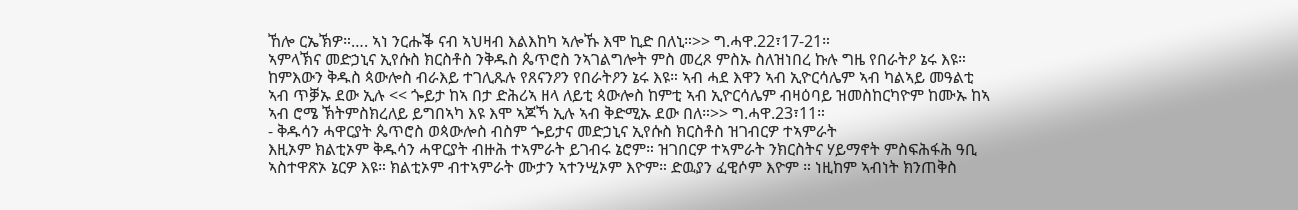ኸሎ ርኤኽዎ።…. ኣነ ንርሑቕ ናብ ኣህዛብ እልእከካ ኣሎኹ እሞ ኪድ በለኒ።>> ግ.ሓዋ.22፣17-21።
ኣምላኽና መድኃኒና ኢየሱስ ክርስቶስ ንቅዱስ ጴጥሮስ ንኣገልግሎት ምስ መረጾ ምስኡ ስለዝነበረ ኩሉ ግዜ የበራትዖ ኔሩ እዩ። ከምእውን ቅዱስ ጳውሎስ ብራእይ ተገሊጹሉ የጸናንዖን የበራትዖን ኔሩ እዩ። ኣብ ሓደ እዋን ኣብ ኢዮርሳሌም ኣብ ካልኣይ መዓልቲ ኣብ ጥቓኡ ደው ኢሉ << ጐይታ ከኣ በታ ድሕሪኣ ዘላ ለይቲ ጳውሎስ ከምቲ ኣብ ኢዮርሳሌም ብዛዕባይ ዝመስከርካዮም ከሙኡ ከኣ ኣብ ሮሜ ኽትምስክረለይ ይግበኣካ እዩ እሞ ኣጆኻ ኢሉ ኣብ ቅድሚኡ ደው በለ።>> ግ.ሓዋ.23፣11።
- ቅዱሳን ሓዋርያት ጴጥሮስ ወጳውሎስ ብስም ጐይታና መድኃኒና ኢየሱስ ክርስቶስ ዝገብርዎ ተኣምራት
እዚኦም ክልቲኦም ቅዱሳን ሓዋርያት ብዙሕ ተኣምራት ይገብሩ ኔሮም። ዝገበርዎ ተኣምራት ንክርስትና ሃይማኖት ምስፍሕፋሕ ዓቢ ኣስተዋጽኦ ኔርዎ እዩ። ክልቲኦም ብተኣምራት ሙታን ኣተንሢኦም እዮም። ድዉያን ፈዊሶም እዮም ። ነዚከም ኣብነት ክንጠቅስ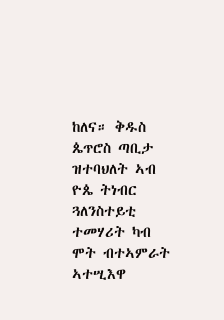ከለና። ቅዱስ ጴጥሮስ ጣቢታ ዝተባህለት ኣብ ዮጴ ትነብር ጓለንስተይቲ ተመሃሪት ካብ ሞት ብተኣምራት ኣተሢእዋ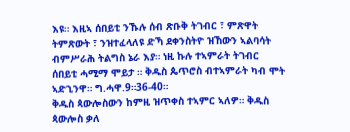እዩ። እዚኣ ሰበይቲ ንኹሉ ሰብ ጽቡቅ ትገብር ፣ ምጽዋት ትምጽውት ፣ ንዝተፈላለዩ ድኻ ደቀንስትዮ ዝኸውን ኣልባሳት ብምሥራሕ ትልግስ ኔራ እያ። ነዚ ኩሉ ተኣምራት ትገብር ሰበይቲ ሓሚማ ሞይታ ። ቅዱስ ጴጥሮስ ብተኣምራት ካብ ሞት ኣድኂንዋ። ግ.ሓዋ.9።36-40።
ቅዱስ ጳውሎስውን ከምዚ ዝጥቀስ ተኣምር ኣለዎ። ቅዱስ ጳውሎስ ቃለ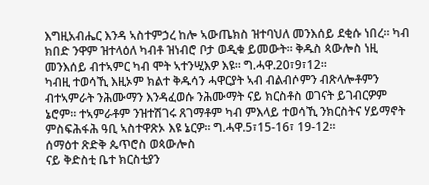እግዚአብሔር እንዳ ኣስተምኃረ ከሎ ኣውጤክስ ዝተባህለ መንእሰይ ደቂሱ ነበረ። ካብ ክበድ ንዋም ዝተላዕለ ካብቶ ዝነብሮ ቦታ ወዲቁ ይመውት። ቅዱስ ጳውሎስ ነዚ መንእሰይ ብተኣምር ካብ ሞት ኣተንሢእዎ እዩ። ግ.ሓዋ.20፣9፣12።
ካብዚ ተወሳኺ እዚኦም ክልተ ቅዱሳን ሓዋርያት ኣብ ብልብሶምን ብጽላሎቶምን ብተኣምራት ንሕሙማን እንዳፈወሱ ንሕሙማት ናይ ክርስቶስ ወገናት ይገብርዎም ኔሮም። ተኣምራቶም ንዝተሽገሩ ጸገማቶም ካብ ምእላይ ተወሳኺ ንክርስትና ሃይማኖት ምስፍሕፋሕ ዓቢ ኣስተዋጽኦ እዩ ኔርዎ። ግ.ሓዋ.5፣15-16፣ 19-12።
ሰማዕተ ጽድቅ ጴጥሮስ ወጳውሎስ
ናይ ቅድስቲ ቤተ ክርስቲያን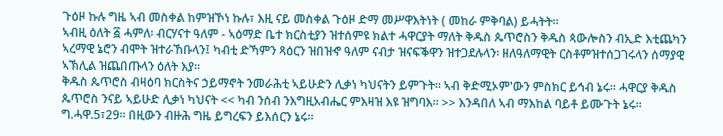ጉዕዞ ኩሉ ግዜ ኣብ መስቀል ከምዝኾነ ኩሉ፣ እዚ ናይ መስቀል ጉዕዞ ድማ መሥዋእትነት ( መከራ ምቅባል) ይሓትት።
ኣብዚ ዕለት ፭ ሓምለ፡ ብርሃናተ ዓለም - ኣዕማድ ቤተ ክርስቲያን ዝተሰምዩ ክልተ ሓዋርያት ማለት ቅዱስ ጴጥሮስን ቅዱስ ጳውሎስን ብኢድ እቲጨካን ኣረማዊ ኔሮን ብሞት ዝተራኸቡላን፤ ካብቲ ድኻምን ጻዕርን ዝበዝኆ ዓለም ናብታ ዝናፍቕዋን ዝተጋደሉላን፡ ዘለዓለማዊት ርስቶምዝተሰጋገሩላን ሰማያዊ ኣኽሊል ዝጨበጡላን ዕለት እያ።
ቅዱስ ጴጥሮስ ብዛዕባ ክርስትና ኃይማኖት ንመራሕቲ ኣይሁድን ሊቃነ ካህናትን ይምጉት። ኣብ ቅድሚኦም'ውን ምስክር ይኅብ ኔሩ። ሓዋርያ ቅዱስ ጴጥሮስ ንናይ ኣይሁድ ሊቃነ ካህናት << ካብ ንሰብ ንእግዚአብሔር ምእዛዝ እዩ ዝግባእ። >> እንዳበለ ኣብ ማእከል ባይቶ ይሙጉት ኔሩ። ግ.ሓዋ.5፣29። በዚውን ብዙሕ ግዜ ይግረፍን ይእሰርን ኔሩ።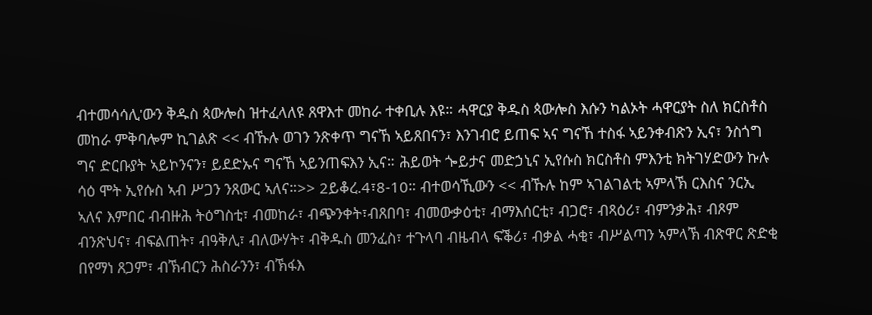ብተመሳሳሊ'ውን ቅዱስ ጳውሎስ ዝተፈላለዩ ጸዋእተ መከራ ተቀቢሉ እዩ። ሓዋርያ ቅዱስ ጳውሎስ እሱን ካልኦት ሓዋርያት ስለ ክርስቶስ መከራ ምቅባሎም ኪገልጽ << ብኹሉ ወገን ንጽቀጥ ግናኸ ኣይጸበናን፣ እንገብሮ ይጠፍ ኣና ግናኸ ተስፋ ኣይንቀብጽን ኢና፣ ንስጎግ ግና ድርቡያት ኣይኮንናን፣ ይደድኡና ግናኸ ኣይንጠፍእን ኢና። ሕይወት ጐይታና መድኃኒና ኢየሱስ ክርስቶስ ምእንቲ ክትገሃድውን ኩሉ ሳዕ ሞት ኢየሱስ ኣብ ሥጋን ንጸውር ኣለና።>> 2ይቆረ.4፣8-10። ብተወሳኺውን << ብኹሉ ከም ኣገልገልቲ ኣምላኽ ርእስና ንርኢ ኣለና እምበር ብብዙሕ ትዕግስቲ፣ ብመከራ፣ ብጭንቀት፣ብጸበባ፣ ብመውቃዕቲ፣ ብማእሰርቲ፣ ብጋሮ፣ ብጻዕሪ፣ ብምንቃሕ፣ ብጾም ብንጽህና፣ ብፍልጠት፣ ብዓቅሊ፣ ብለውሃት፣ ብቅዱስ መንፈስ፣ ተጉላባ ብዜብላ ፍቕሪ፣ ብቃል ሓቂ፣ ብሥልጣን ኣምላኽ ብጽዋር ጽድቂ በየማነ ጸጋም፣ ብኽብርን ሕስራንን፣ ብኽፋእ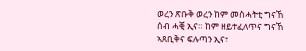ወረን ጽቡቅ ወረን ከም መስሓትቲ ግናኸ ሰብ ሓቒ ኢና። ከም ዘይተፈለጥና ግናኸ ኣጸቢቅና ፍሉጣን ኢና፣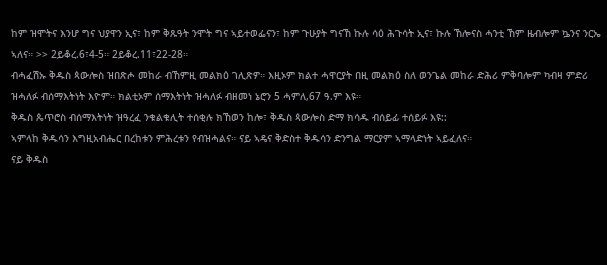ከም ዝሞትና እንሆ ግና ህያዋን ኢና፣ ከም ቅጹዓት ንሞት ግና ኣይተወፌናን፣ ከም ጉሁያት ግናኸ ኩሉ ሳዕ ሕጉሳት ኢና፣ ኩሉ ኸሎናስ ሓንቲ ኸም ዜብሎም ኴንና ንርኤ ኣለና። >> 2ይቆረ.6፣4-5። 2ይቆረ.11፣22-28።
ብሓፈሽኡ ቅዱስ ጳውሎስ ዝበጽሖ መከራ ብኸምዚ መልክዕ ገሊጽዎ። እዚኦም ክልተ ሓዋርያት በዚ መልክዕ ስለ ወንጌል መከራ ድሕሪ ምቅባሎም ካብዛ ምድሪ ዝሓለፉ ብሰማእትነት እዮም። ክልቲኦም ሰማእትነት ዝሓለፉ ብዘመነ ኔሮን 5 ሓምለ,67 ዓ.ም እዩ።
ቅዱስ ጴጥሮስ ብሰማእትነት ዝዓረፈ ንቁልቁሊት ተሰቂሉ ክኸወን ከሎ፣ ቅዱስ ጳውሎስ ድማ ክሳዱ ብሰይፊ ተሰይፉ እዩ::
ኣምላከ ቅዱሳን እግዚአብሔር በረከቱን ምሕረቱን የብዝሓልና። ናይ ኣዴና ቅድስተ ቅዱሳን ድንግል ማርያም ኣማላድነት ኣይፈለና።
ናይ ቅዱስ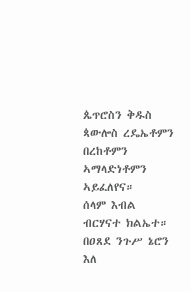ጴጥሮስን ቅዱስ ጳውሎስ ረዴኤቶምን በረከቶምን ኣማላድነቶምን ኣይፈለየና።
ሰላም እብል ብርሃናተ ክልኤተ።
በዐጸደ ንጉሥ ኔሮን እለ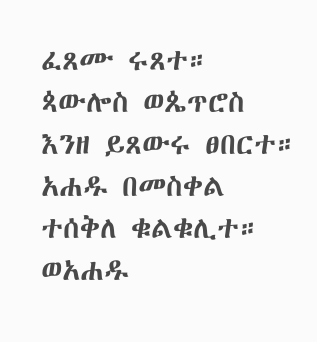ፈጸሙ ሩጸተ።
ጳውሎስ ወጴጥሮስ እንዘ ይጸውሩ ፀበርተ።
አሐዱ በመስቀል ተሰቅለ ቁልቁሊተ።
ወአሐዱ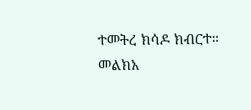ተመትረ ክሳዶ ክብርተ።
መልክአ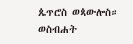ጴጥሮስ ወጳውሎስ።
ወስብሐት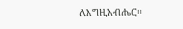ለእግዚአብሔር።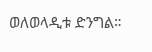ወለወላዲቱ ድንግል።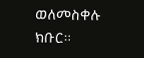ወለመስቀሉ ክቡር።